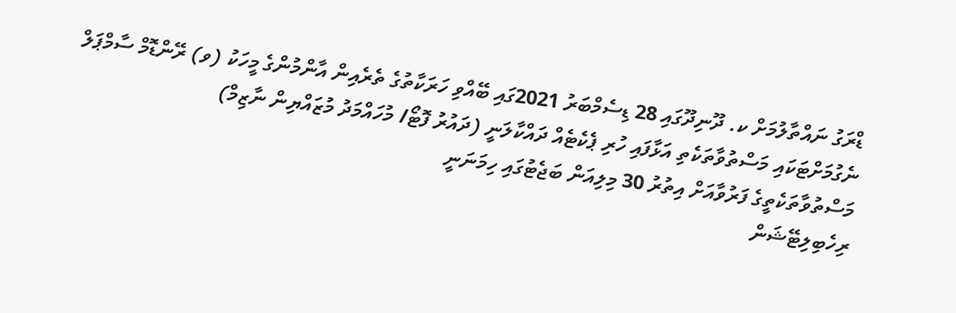ޑްރަގު ނައްތާލުމަށް ކ. ދޫނިދޫގައި 28 ޑިސެމްބަރު 2021ގައި ބޭއްވި ހަރަކާތުގެ ތެރެއިން އާންމުންގެ މީހަކު (ވ) ރޭންޑޮމް ސާމްޕަލް ނެގުމަށްޓަކައި މަސްތުވާތަކެތި އަޅާފައި ހުރި ޕެކެޓެއް ދައްކާލަނީ (ދައުރު ފޮޓޯ/ މުހައްމަދު މުޒައްޔިން ނާޒިމް)
މަސްތުވާތަކެތީގެ ފަރުވާއަށް އިތުރު 30 މިލިއަން ބަޖެޓުގައި ހިމަނަނީ
ރިހެބިލިޓޭޝަން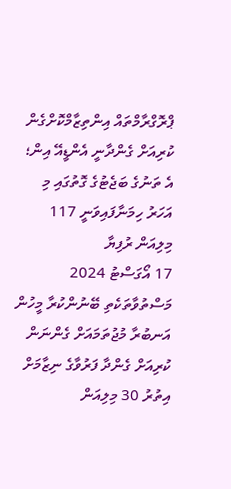ޕްރޮގްރާމްތައް އިންތިޒާމްކޮށްގެން ކުރިއަށް ގެންދާނީ އެންޑީއޭ އިން؛ އެ ތަނުގެ ބަޖެޓުގެ ގޮތުގައި މި އަހަރު ހިމަނާފައިވަނީ 117 މިލިއަން ރުފިޔާ
17 އޯގަސްޓު 2024
މަސްތުވާތަކެތި ބޭނުންކުރާ މީހުން އަނބުރާ މުޖުތަމައަށް ގެންނަން ކުރިއަށް ގެންދާ ފަރުވާގެ ނިޒާމަށް އިތުރު 30 މިލިއަން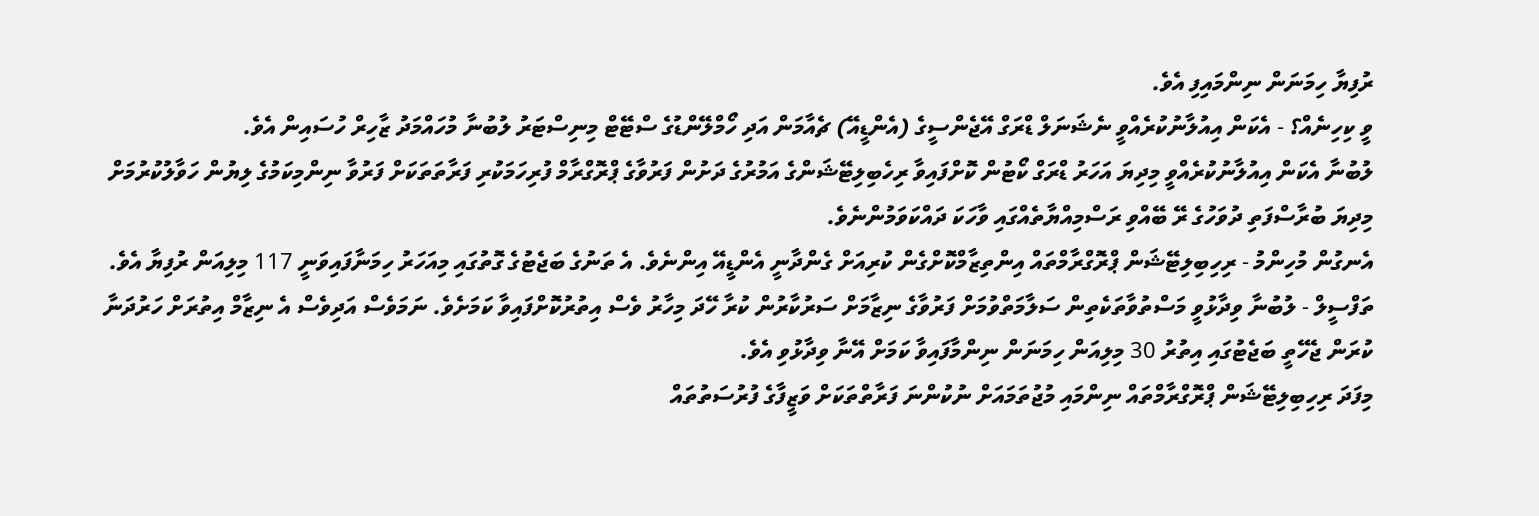ރުފިޔާ ހިމަނަން ނިންމައިފި އެވެ.
ވީ ކިހިނެއް؟ - އެކަން އިއުލާނުކުރެއްވީ ނެޝަނަލް ޑްރަގް އޭޖެންސީގެ (އެންޑީއޭ) ޗެއާމަން އަދި ހޯމްލޭންޑުގެ ސްޓޭޓް މިނިސްޓަރު ލުބުނާ މުހައްމަދު ޒާހިރް ހުސައިން އެވެ.
ލުބުނާ އެކަން އިއުލާނުކުރެއްވީ މިދިޔަ އަހަރު ޑްރަގް ކޯޓުން ކޮށްފައިވާ ރިހެބިލިޓޭޝަންގެ އަމުރުގެ ދަށުން ފަރުވާގެ ޕްރޮގްރާމް ފުރިހަމަކުރި ފަރާތަތަކަށް ފަރުވާ ނިންމިކަމުގެ ލިޔުން ހަވާލުކުރުމަށް މިދިޔަ ބުރާސްފަތި ދުވަހުގެ ރޭ ބޭއްވި ރަސްމިއްޔާތެއްގައި ވާހަކަ ދައްކަވަމުންނެވެ.
އެނގުން މުހިންމު - ރިހިބިލިޓޭޝަން ޕްރޮގްރާމްތައް އިންތިޒާމްކޮށްގެން ކުރިއަށް ގެންދާނީ އެންޑީއޭ އިންނެވެ. އެ ތަނުގެ ބަޖެޓުގެ ގޮތުގައި މިއަހަރު ހިމަނާފައިވަނީ 117 މިލިއަން ރުފިޔާ އެވެ.
ތަފްސީލް - ލުބުނާ ވިދާޅުވީ މަސްތުވާތަކެތިން ސަލާމަތްވުމަށް ފަރުވާގެ ނިޒާމަށް ސަރުކާރުން ކުރާ ހޭދަ މިހާރު ވެސް އިތުރުކޮށްފައިވާ ކަމަށެވެ. ނަމަވެސް އަދިވެސް އެ ނިޒާމް އިތުރަށް ހަރުދަނާ ކުރަން ޖެހޭތީ ބަޖެޓުގައި އިތުރު 30 މިލިއަން ހިމަނަން ނިންމާފައިވާ ކަމަށް އޭނާ ވިދާޅުވި އެވެ.
މިފަދަ ރިހިބިލިޓޭޝަން ޕްރޮގްރާމްތައް ނިންމައި މުޖުތަމައަށް ނުކުންނަ ފަރާތްތަކަށް ވަޒީފާގެ ފުރުސަތުތައް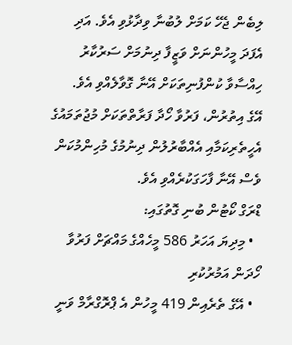ލިބެން ޖެހޭ ކަމަށް ލުބުނާ ވިދާޅުވި އެވެ. އަދި އެފަދަ މީހުންނަށް ވަޒީފާ ދިނުމަށް ސަރުކާރު ހިއްސާވާ ކުންފުނިތަކަށް އޭނާ ގޮވާލެއްވި އެވެ.
އޭގެ އިތުރުން، ފަރުވާ ހޯދާ ފަރާތްތަކަށް މުޖުތަމައުގެ އެހީތެރިކަމާއި އެއްބާރުލުން ދިނުމުގެ މުހިންމުކަން ވެސް އޭނާ ފާހަގަކުރެއްވި އެވެ.
ޑްރަގް ކޯޓުން ބުނި ގޮތުގައި:
  • މިދިޔަ އަހަރު 586 މީހެއްގެ މައްޗަށް ފަރުވާ ހޯދަން އަމުރުކުރި
  • އޭގެ ތެރެއިން 419 މީހުން އެ ޕްރޮގްރާމް ވަނީ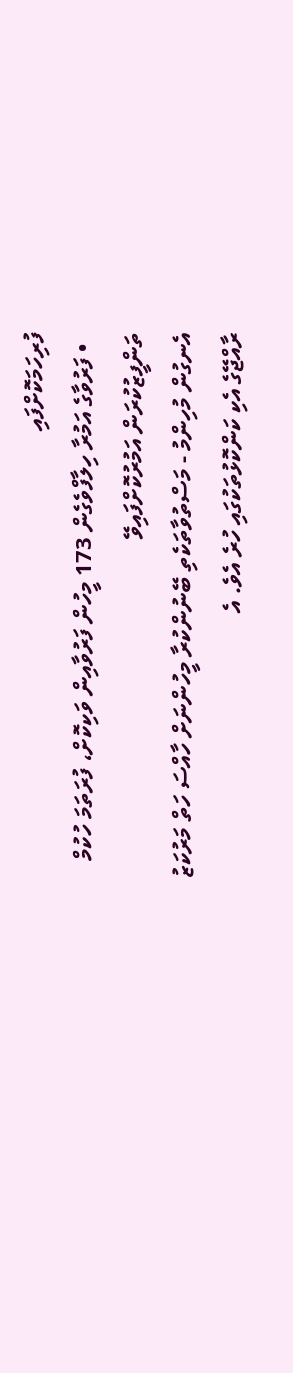ފުރިހަމަކޮށްފައި
  • ފަރުވާގެ އަމުރާ ހިލާފްވެގެން 173 މީހުން ފަރުވާއިން ވަކިކޮށް، ފުރަތަމަ ހުކުމް ތަންފީޒުކުރަން އަމުރުކޮށްފައިވޭ
އެނގުން މުހިންމު - މަސްތުވާތަކެތި ބޭނުންކުރާ މީހުންނަށް ހާއްސަ ހަތް މަރުކަޒު ރާއްޖޭގެ އެކި ކަންކޮޅުތަކުގައި ހުރެ އެވެ. އެ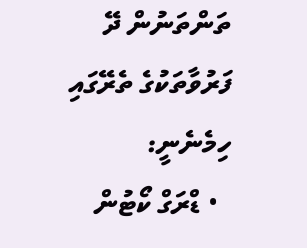ތަންތަނުން ދޭ ފަރުވާތަކުގެ ތެރޭގައި ހިމެނެނީ:
  • ޑްރަގް ކޯޓުން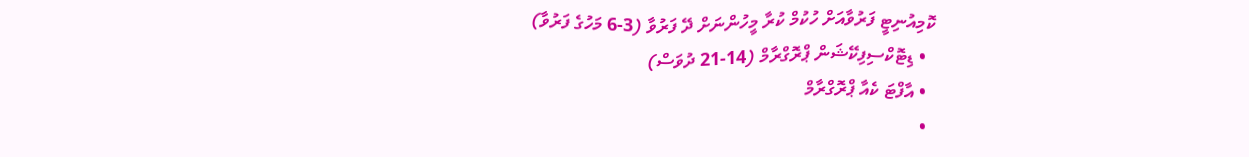ކޮމިއުނިޓީ ފަރުވާއަށް ހުކުމް ކުރާ މީހުންނަށް ދޭ ފަރުވާ (3-6 މަހުގެ ފަރުވާ)
  • ޑިޓޮކްސިފިކޭޝަން ޕްރޮގްރާމް (14-21 ދުވަސް)
  • އާފްޓަ ކެއާ ޕްރޮގްރާމް
  •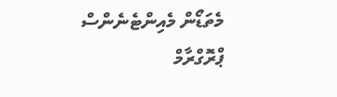މެތަޑޯން މެއިންޓެނެންސް ޕްރޮގްރާމް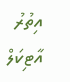އިތުރު އާޓިކަލް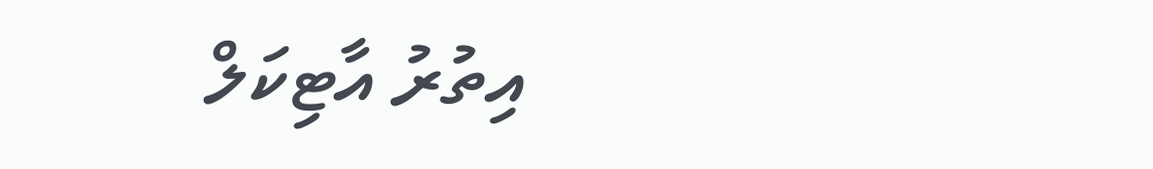އިތުރު އާޓިކަލް